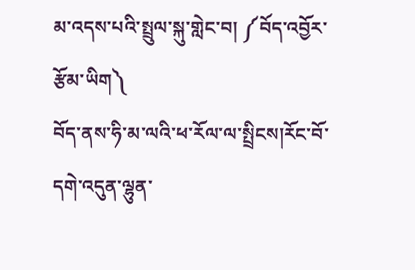མ་འདས་པའི་སྤྲུལ་སྐུ་གླེང་བ། ༼བོད་འབྱོར་རྩོམ་ཡིག༽
བོད་ནས་ཧི་མ་ལའི་ཕ་རོལ་ལ་སྤྲིངས།རོང་བོ་དགེ་འདུན་ལྷུན་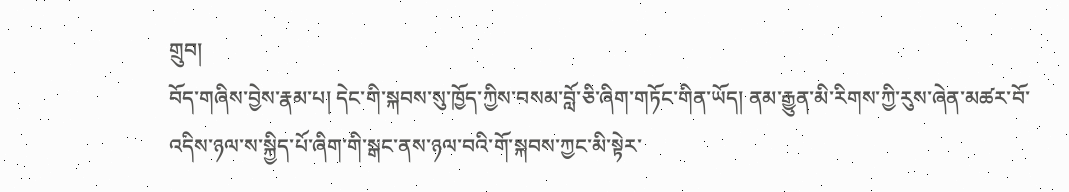གྲུབ།
བོད་གཞིས་བྱེས་རྣམ་པ། དེང་གི་སྐབས་སུ་ཁྱོད་ཀྱིས་བསམ་བློ་ཅི་ཞིག་གཏོང་གིན་ཡོད། ནམ་རྒྱུན་མི་རིགས་ཀྱི་རུས་ཞེན་མཚར་བོ་འདིས་ཉལ་ས་སྐྱིད་པོ་ཞིག་གི་སྒང་ནས་ཉལ་བའི་གོ་སྐབས་ཀྱང་མི་སྟེར་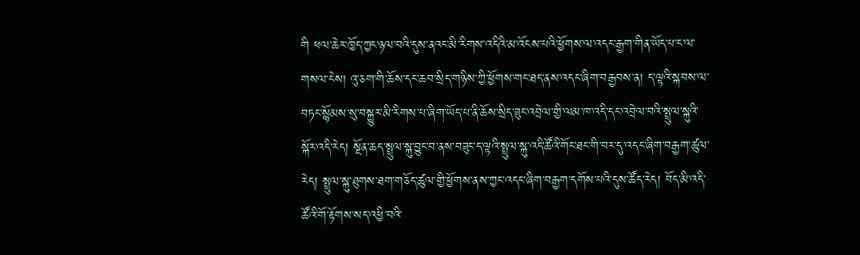གི ཕལ་ཆེར་ཁྱོད་ཀྱང་ཉལ་བའི་དུས་ནའང་མི་རིགས་འདིའི་མ་འོངས་པའི་ཕྱོགས་ལ་འདང་རྒྱག་གིན་ཡོད་པ་ང་ལ་གསལ་ངེས། འུ་ཅག་གི་ཆོས་དང་ཆབ་སྲིད་གཉིས་ཀྱི་ཕྱོགས་གང་ཐད་ནས་འདང་ཞིག་བརྒྱབས་ན། ད་ལྟའི་སྐབས་ལ་བཏང་སྙོམས་སུ་བསྐྱུར་མི་རིགས་པ་ཞིག་ཡོད་པ་ནི་ཆོས་སྲིད་ཟུང་འབྲེལ་གྱི་ལམ་ཁ་འདི་དང་འབྲེལ་བའི་སྤྲུལ་སྐུའི་སྐོར་འདི་རེད། སྔོན་ཆད་སྤྲུལ་སྐུ་བྱུང་བ་ནས་བཟུང་ད་ལྟའི་སྤྲུལ་སྐུ་འདི་ཚོའི་གོང་ཐང་གི་བར་དུ་འདང་ཞིག་བརྒྱག་ཚུལ་རེད། སྤྲུལ་སྐུ་ཐུགས་ཐག་གཅོད་ཚུལ་གྱི་ཕྱོགས་ནས་ཀྱང་འདང་ཞིག་བརྒྱག་དགོས་པའི་དུས་ཚོད་རེད། བོད་མི་འདི་ཚོའི་གོ་རྟོགས་སད་འཕྱི་བའི་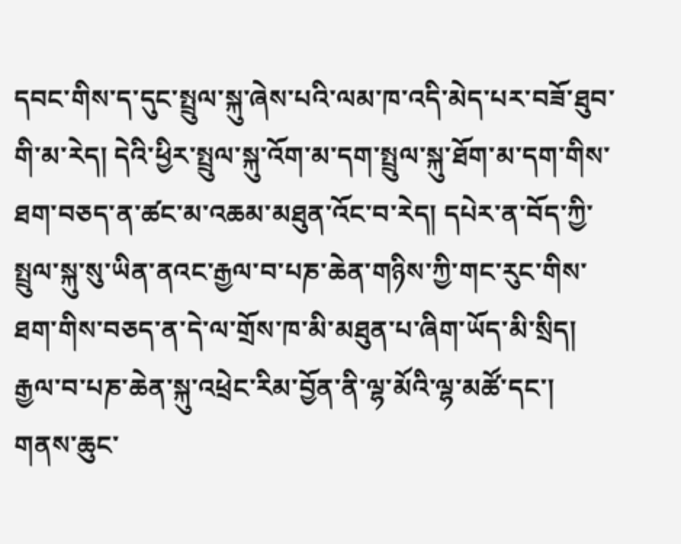དབང་གིས་ད་དུང་སྤྲུལ་སྐུ་ཞེས་པའི་ལམ་ཁ་འདི་མེད་པར་བཟོ་ཐུབ་གི་མ་རེད། དེའི་ཕྱིར་སྤྲུལ་སྐུ་འོག་མ་དག་སྤྲུལ་སྐུ་ཐོག་མ་དག་གིས་ཐག་བཅད་ན་ཚང་མ་འཆམ་མཐུན་འོང་བ་རེད། དཔེར་ན་བོད་ཀྱི་སྤྲུལ་སྐུ་སུ་ཡིན་ནའང་རྒྱལ་བ་པཎ་ཆེན་གཉིས་ཀྱི་གང་རུང་གིས་ཐག་གིས་བཅད་ན་དེ་ལ་གྲོས་ཁ་མི་མཐུན་པ་ཞིག་ཡོད་མི་སྲིད། རྒྱལ་བ་པཎ་ཆེན་སྐུ་འཕྲེང་རིམ་བྱོན་ནི་ལྷ་མོའི་ལྷ་མཚོ་དང་། གནས་ཆུང་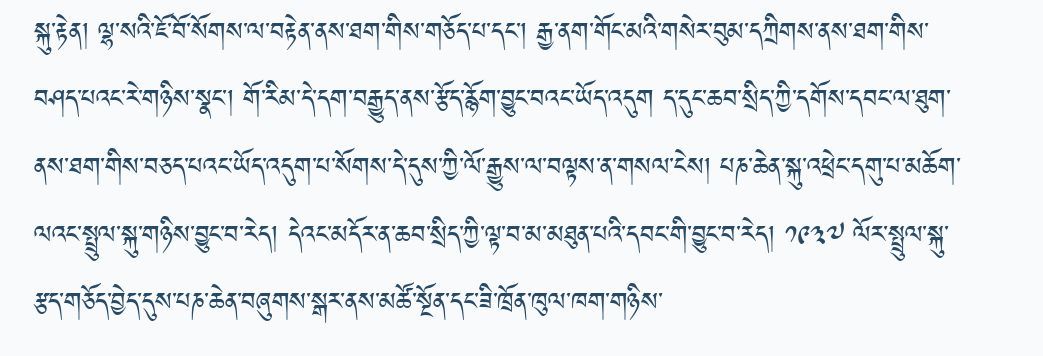སྐུ་རྟེན། ལྷ་སའི་ཇོ་བོ་སོགས་ལ་བརྟེན་ནས་ཐག་གིས་གཅོད་པ་དང་། རྒྱ་ནག་གོང་མའི་གསེར་བུམ་དཀྲིགས་ནས་ཐག་གིས་བཤད་པའང་རེ་གཉིས་སྣང་། གོ་རིམ་དེ་དག་བརྒྱུད་ནས་རྩོད་རྙོག་བྱུང་བའང་ཡོད་འདུག ད་དུང་ཆབ་སྲིད་ཀྱི་དགོས་དབང་ལ་ཐུག་ནས་ཐག་གིས་བཅད་པའང་ཡོད་འདུག་པ་སོགས་དེ་དུས་ཀྱི་ལོ་རྒྱུས་ལ་བལྟས་ན་གསལ་ངེས། པཎ་ཆེན་སྐུ་འཕྲེང་དགུ་པ་མཆོག་ལའང་སྤྲུལ་སྐུ་གཉིས་བྱུང་བ་རེད། དེའང་མདོར་ན་ཆབ་སྲིད་ཀྱི་ལྟ་བ་མ་མཐུན་པའི་དབང་གི་བྱུང་བ་རེད། ༡༩༣༧ ལོར་སྤྲུལ་སྐུ་རྩད་གཅོད་བྱེད་དུས་པཎ་ཆེན་བཞུགས་སྒར་ནས་མཚོ་སྔོན་དང་ཟི་ཁྲོན་ཁུལ་ཁག་གཉིས་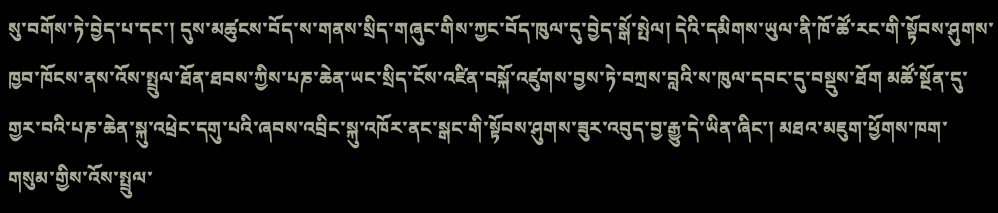སུ་བགོས་ཏེ་བྱེད་པ་དང་། དུས་མཚུངས་བོད་ས་གནས་སྲིད་གཞུང་གིས་ཀྱང་བོད་ཁུལ་དུ་བྱེད་སྒོ་སྤེལ། དེའི་དམིགས་ཡུལ་ནི་ཁོ་ཚོ་རང་གི་སྟོབས་ཤུགས་ཁྱབ་ཁོངས་ནས་འོས་སྤྲུལ་ཐོན་ཐབས་ཀྱིས་པཎ་ཆེན་ཡང་སྲིད་ངོས་འཛིན་བསྐོ་འཛུགས་བྱས་ཏེ་བཀྲས་བླའི་ས་ཁུལ་དབང་དུ་བསྡུས་ཐོག མཚོ་སྔོན་དུ་གྱར་བའི་པཎ་ཆེན་སྐུ་འཕྲེང་དགུ་པའི་ཞབས་འབྲིང་སྐུ་འཁོར་ནང་སྒང་གི་སྟོབས་ཤུགས་ཟུར་འབུད་བྱ་རྒྱུ་དེ་ཡིན་ཞིང་། མཐའ་མཇུག་ཕྱོགས་ཁག་གསུམ་གྱིས་འོས་སྤྲུལ་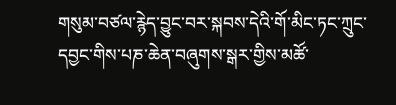གསུམ་བཙལ་རྙེད་བྱུང་བར་སྐབས་དེའི་གོ་མིང་ཏང་ཀྲུང་དབྱང་གིས་པཎ་ཆེན་བཞུགས་སྒར་གྱིས་མཚོ་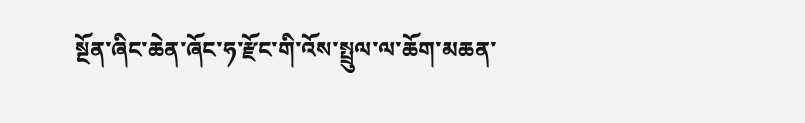སྔོན་ཞིང་ཆེན་ཞོང་ཧ་རྫོང་གི་འོས་སྤྲུལ་ལ་ཆོག་མཆན་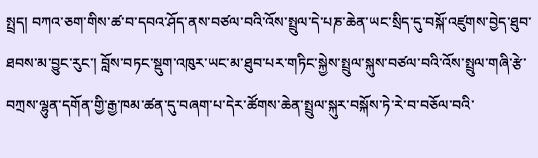སྤྲད། བཀའ་ཅག་གིས་ཚ་བ་དབའ་ཤོད་ནས་བཙལ་བའི་འོས་སྤྲུལ་དེ་པཎ་ཆེན་ཡང་སྲིད་དུ་བསྐོ་འཛུགས་བྱེད་ཐུབ་ཐབས་མ་བྱུང་རུང་། བློས་བཏང་སྡུག་འཁུར་ཡང་མ་ཐུབ་པར་གཏིང་སྐྱེས་སྤྲུལ་སྐུས་བཙལ་བའི་འོས་སྤྲུལ་གཞི་རྩེ་བཀྲས་ལྷུན་དགོན་གྱི་རྒྱ་ཁམ་ཚན་དུ་བཞག་པ་དེར་ཚོགས་ཆེན་སྤྲུལ་སྐུར་བསྐོས་ཏེ་རེ་བ་བཅོལ་བའི་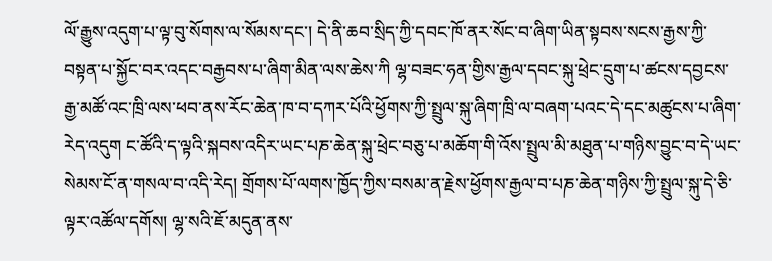ལོ་རྒྱུས་འདུག་པ་ལྟ་བུ་སོགས་ལ་སོམས་དང་། དེ་ནི་ཆབ་སྲིད་ཀྱི་དབང་ཁོ་ནར་སོང་བ་ཞིག་ཡིན་སྟབས་སངས་རྒྱས་ཀྱི་བསྟན་པ་སྐྱོང་བར་འདང་བརྒྱབས་པ་ཞིག་མིན་ལས་ཆེས་ཀི ལྷ་བཟང་ཧན་གྱིས་རྒྱལ་དབང་སྐུ་ཕྲེང་དྲུག་པ་ཚངས་དབྱངས་རྒྱ་མཚོ་འང་ཁྲི་ལས་ཕབ་ནས་རོང་ཆེན་ཁ་བ་དཀར་པོའི་ཕྱོགས་ཀྱི་སྤྲུལ་སྐུ་ཞིག་ཁྲི་ལ་བཞག་པའང་དེ་དང་མཚུངས་པ་ཞིག་རེད་འདུག ང་ཚོའི་ད་ལྟའི་སྐབས་འདིར་ཡང་པཎ་ཆེན་སྐུ་ཕྲེང་བཅུ་པ་མཆོག་གི་འོས་སྤྲུལ་མི་མཐུན་པ་གཉིས་བྱུང་བ་དེ་ཡང་སེམས་ངོ་ན་གསལ་བ་འདི་རེད། གྲོགས་པོ་ལགས་ཁྱོད་ཀྱིས་བསམ་ན་རྗེས་ཕྱོགས་རྒྱལ་བ་པཎ་ཆེན་གཉིས་ཀྱི་སྤྲུལ་སྐུ་དེ་ཅི་ལྟར་འཚོལ་དགོས། ལྷ་སའི་ཇོ་མདུན་ནས་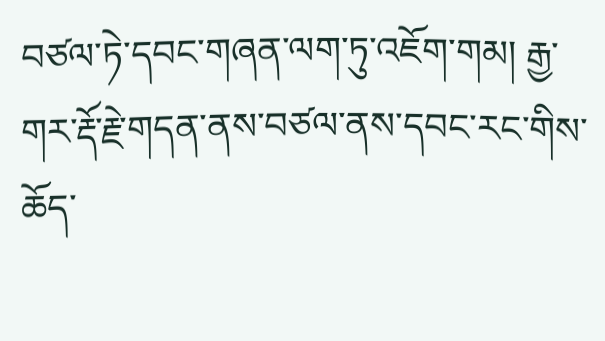བཙལ་ཏེ་དབང་གཞན་ལག་ཏུ་འཇོག་གམ། རྒྱ་གར་རྡོ་རྗེ་གདན་ནས་བཙལ་ནས་དབང་རང་གིས་ཆོད་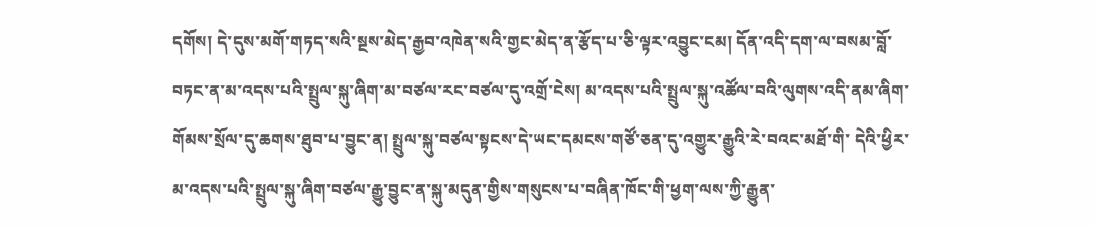དགོས། དེ་དུས་མགོ་གཏད་སའི་སྔས་མེད་རྒྱབ་འཁེན་སའི་གྱང་མེད་ན་རྩོད་པ་ཅི་ལྟར་འབྱུང་ངམ། དོན་འདི་དག་ལ་བསམ་བློ་བཏང་ན་མ་འདས་པའི་སྤྲུལ་སྐུ་ཞིག་མ་བཙལ་རང་བཙལ་དུ་འགྲོ་ངེས། མ་འདས་པའི་སྤྲུལ་སྐུ་འཚོལ་བའི་ལུགས་འདི་ནམ་ཞིག་གོམས་སྲོལ་དུ་ཆགས་ཐུབ་པ་བྱུང་ན། སྤྲུལ་སྐུ་བཙལ་སྟངས་དེ་ཡང་དམངས་གཙོ་ཅན་དུ་འགྱུར་རྒྱུའི་རེ་བའང་མཐོ་གི་ དེའི་ཕྱིར་མ་འདས་པའི་སྤྲུལ་སྐུ་ཞིག་བཙལ་རྒྱུ་བྱུང་ན་སྐུ་མདུན་གྱིས་གསུངས་པ་བཞིན་ཁོང་གི་ཕྱག་ལས་ཀྱི་རྒྱུན་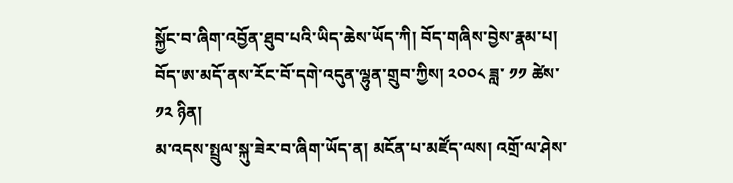སྐྱོང་བ་ཞིག་འབྱོན་ཐུབ་པའི་ཡིད་ཆེས་ཡོད་ཀི། བོད་གཞིས་བྱེས་རྣམ་པ། བོད་ཨ་མདོ་ནས་རོང་བོ་དགེ་འདུན་ལྷུན་གྲུབ་ཀྱིས། ༢༠༠༨ ཟླ་ ༡༡ ཚེས་ ༡༢ ཉིན།
མ་འདས་སྤྲུལ་སྐུ་ཟེར་བ་ཞིག་ཡོད་ན། མངོན་པ་མཛོད་ལས། འགྲོ་ལ་ཤེས་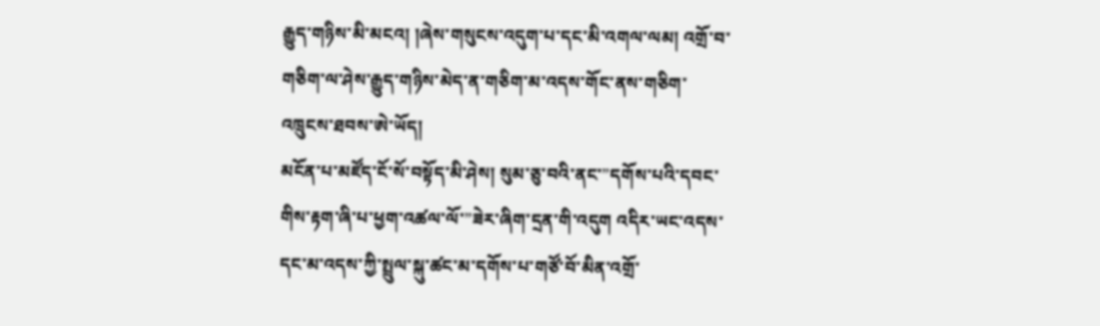རྒྱུད་གཉིས་མི་མངའ། །ཞེས་གསུངས་འདུག་པ་དང་མི་འགལ་ལམ། འགྲོ་བ་གཅིག་ལ་ཤེས་རྒྱུད་གཉིས་མེད་ན་གཅིག་མ་འདས་གོང་ནས་གཅིག་འཁྲུངས་ཐབས་ཨེ་ཡོད།
མངོན་པ་མཛོད་ངོ་སོ་བསྟོད་མི་ཤེས། སུམ་ཅུ་བའི་ནང་”དགོས་པའི་དབང་གིས་རྟག་ཞི་པ་ཕྱག་འཚལ་ལོ་”ཟེར་ཞིག་དྲན་གི་འདུག འདིར་ཡང་འདས་དང་མ་འདས་ཀྱི་སྤྲུལ་སྐུ་ཚང་མ་དགོས་པ་གཙོ་བོ་མིན་འགྲོ་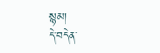སྙམ།
དེ་བདེན་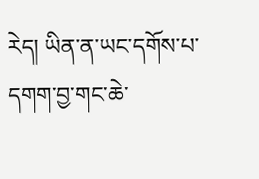རེད། ཡིན་ན་ཡང་དགོས་པ་དགག་བྱ་གང་ཆེ་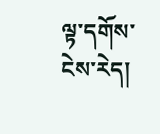ལྟ་དགོས་ངེས་རེད།